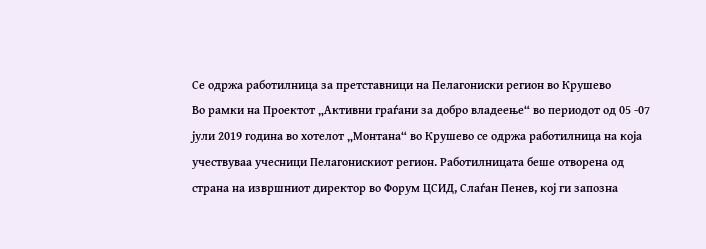Се одржа работилница за претставници на Пелагониски регион во Крушево
Во рамки на Проектот „Активни граѓани за добро владеење“ во периодот од 05 -07 јули 2019 година во хотелот „Монтана“ во Крушево се одржа работилница на која учествуваа учесници Пелагонискиот регион. Работилницата беше отворена од страна на извршниот директор во Форум ЦСИД, Слаѓан Пенев, кој ги запозна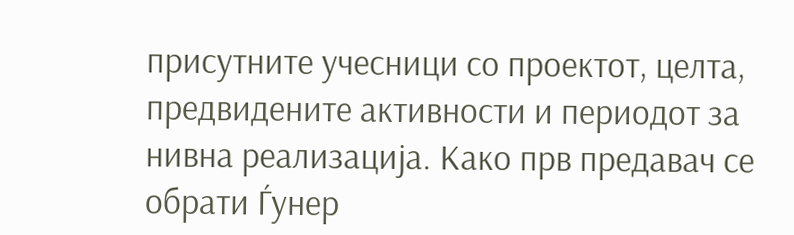присутните учесници со проектот, целта, предвидените активности и периодот за нивна реализација. Како прв предавач се обрати Ѓунер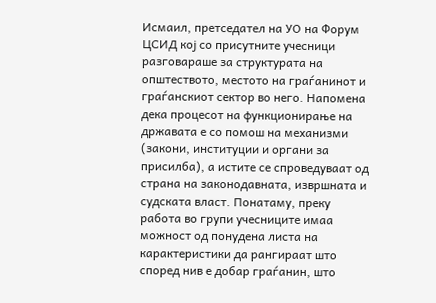Исмаил, претседател на УО на Форум ЦСИД кој со присутните учесници разговараше за структурата на општеството, местото на граѓанинот и граѓанскиот сектор во него. Напомена дека процесот на функционирање на државата е со помош на механизми (закони, институции и органи за присилба), а истите се спроведуваат од страна на законодавната, извршната и судската власт. Понатаму, преку работа во групи учесниците имаа можност од понудена листа на карактеристики да рангираат што според нив е добар граѓанин, што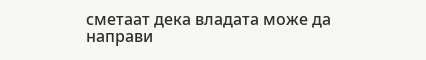сметаат дека владата може да направи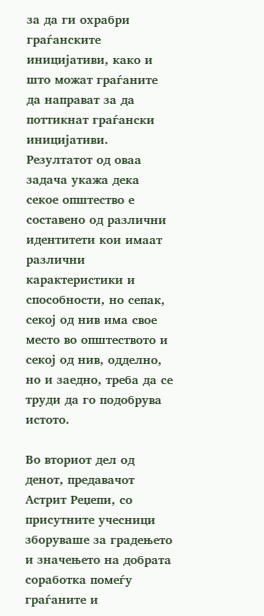за да ги охрабри граѓанските иницијативи, како и што можат граѓаните да направат за да поттикнат граѓански иницијативи. Резултатот од оваа задача укажа дека секое општество е составено од различни идентитети кои имаат различни карактеристики и способности, но сепак, секој од нив има свое место во општеството и секој од нив, одделно, но и заедно, треба да се труди да го подобрува истото.

Во вториот дел од денот, предавачот Астрит Реџепи, со присутните учесници зборуваше за градењето и значењето на добрата соработка помеѓу граѓаните и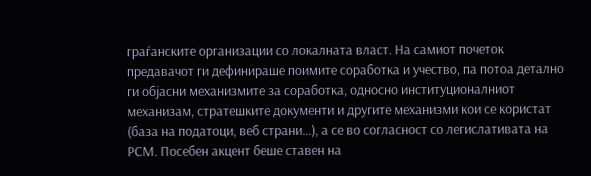граѓанските организации со локалната власт. На самиот почеток предавачот ги дефинираше поимите соработка и учество, па потоа детално ги објасни механизмите за соработка, односно институционалниот механизам, стратешките документи и другите механизми кои се користат (база на податоци, веб страни…), а се во согласност со легислативата на РСМ. Посебен акцент беше ставен на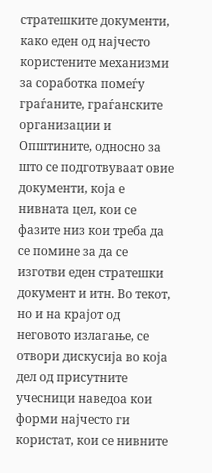стратешките документи, како еден од најчесто користените механизми за соработка помеѓу граѓаните, граѓанските организации и Општините, односно за што се подготвуваат овие документи, која е нивната цел, кои се фазите низ кои треба да се помине за да се изготви еден стратешки документ и итн. Во текот, но и на крајот од неговото излагање, се отвори дискусија во која дел од присутните учесници наведоа кои форми најчесто ги користат, кои се нивните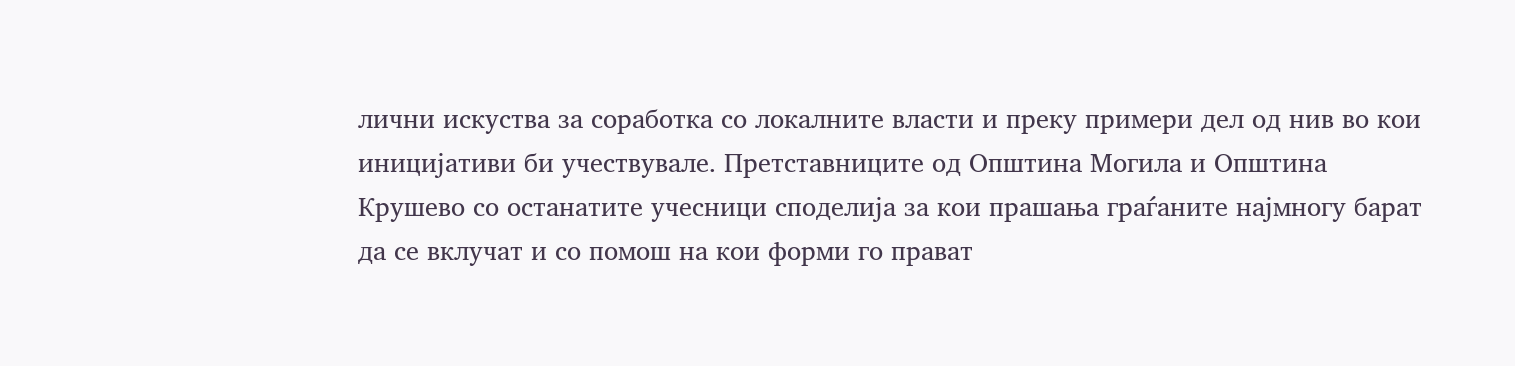лични искуства за соработка со локалните власти и преку примери дел од нив во кои иницијативи би учествувале. Претставниците од Општина Могила и Општина Крушево со останатите учесници споделија за кои прашања граѓаните најмногу барат да се вклучат и со помош на кои форми го прават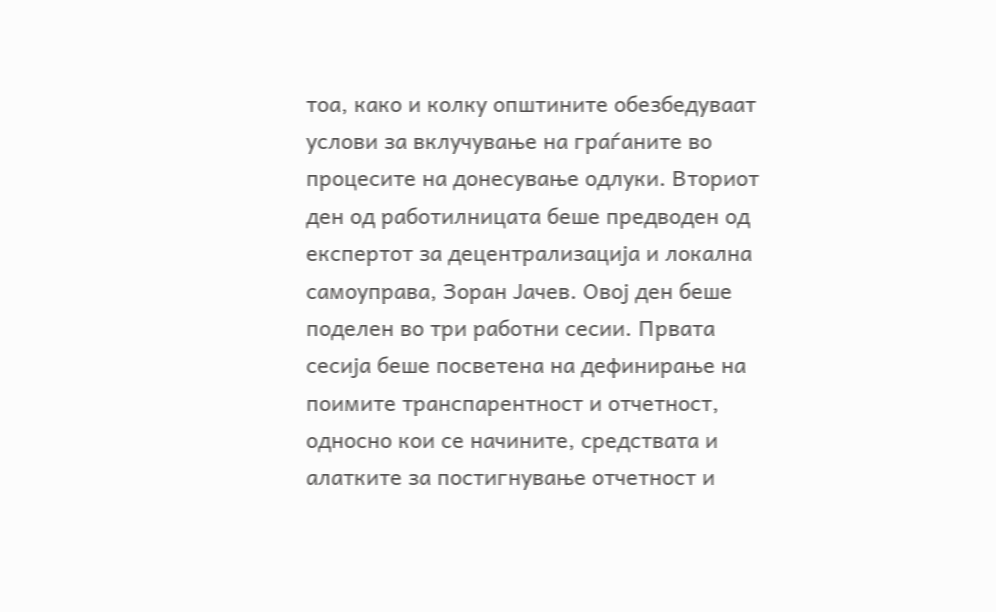тоа, како и колку општините обезбедуваат услови за вклучување на граѓаните во процесите на донесување одлуки. Вториот ден од работилницата беше предводен од експертот за децентрализација и локална самоуправа, Зоран Јачев. Овој ден беше поделен во три работни сесии. Првата сесија беше посветена на дефинирање на поимите транспарентност и отчетност, односно кои се начините, средствата и алатките за постигнување отчетност и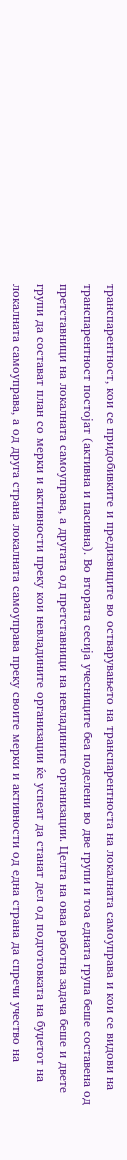транспарентност, кои се придобивките и предизвиците во остварувањето на транспарентноста на локалната самоуправа и кои се видови на транспарентност постојат (активна и пасивна). Во втората сесија учесниците беа поделени во две групи и тоа едната група беше составена од претставници на локалната самоуправа, а другата од претставници на невладините организации. Целта на оваа работна задача беше и двете групи да состават план со мерки и активности преку кои невладините организации ќе успеат да станат дел од подготовката на буџетот на локалната самоуправа, а од друга страна локалната самоуправа преку своите мерки и активности од една страна да спречи учество на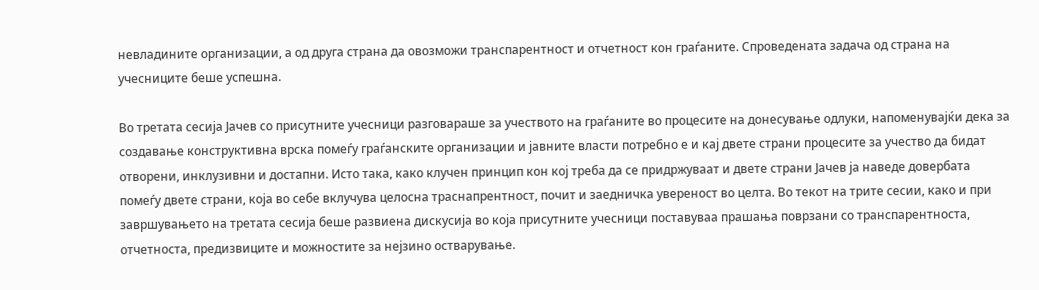невладините организации, а од друга страна да овозможи транспарентност и отчетност кон граѓаните. Спроведената задача од страна на учесниците беше успешна.

Во третата сесија Јачев со присутните учесници разговараше за учеството на граѓаните во процесите на донесување одлуки, напоменувајќи дека за создавање конструктивна врска помеѓу граѓанските организации и јавните власти потребно е и кај двете страни процесите за учество да бидат отворени, инклузивни и достапни. Исто така, како клучен принцип кон кој треба да се придржуваат и двете страни Јачев ја наведе довербата помеѓу двете страни, која во себе вклучува целосна траснапрентност, почит и заедничка увереност во целта. Во текот на трите сесии, како и при завршувањето на третата сесија беше развиена дискусија во која присутните учесници поставуваа прашања поврзани со транспарентноста, отчетноста, предизвиците и можностите за нејзино остварување.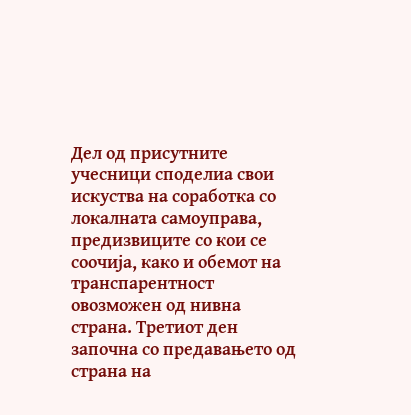Дел од присутните учесници споделиа свои искуства на соработка со локалната самоуправа, предизвиците со кои се соочија, како и обемот на транспарентност овозможен од нивна страна. Третиот ден започна со предавањето од страна на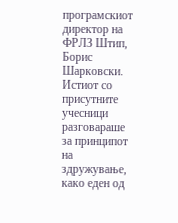програмскиот директор на ФРЛЗ Штип, Борис Шарковски. Истиот со присутните учесници разговараше за принципот на здружување, како еден од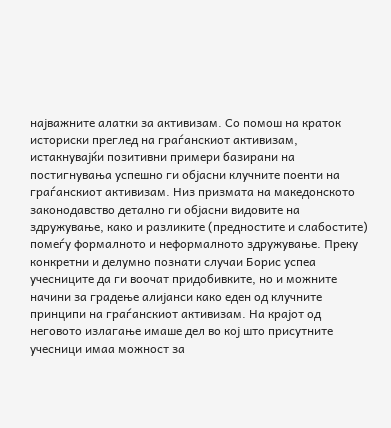најважните алатки за активизам. Со помош на краток историски преглед на граѓанскиот активизам, истакнувајќи позитивни примери базирани на постигнувања успешно ги објасни клучните поенти на граѓанскиот активизам. Низ призмата на македонското законодавство детално ги објасни видовите на здружување, како и разликите (предностите и слабостите) помеѓу формалното и неформалното здружување. Преку конкретни и делумно познати случаи Борис успеа учесниците да ги воочат придобивките, но и можните начини за градење алијанси како еден од клучните принципи на граѓанскиот активизам. На крајот од неговото излагање имаше дел во кој што присутните учесници имаа можност за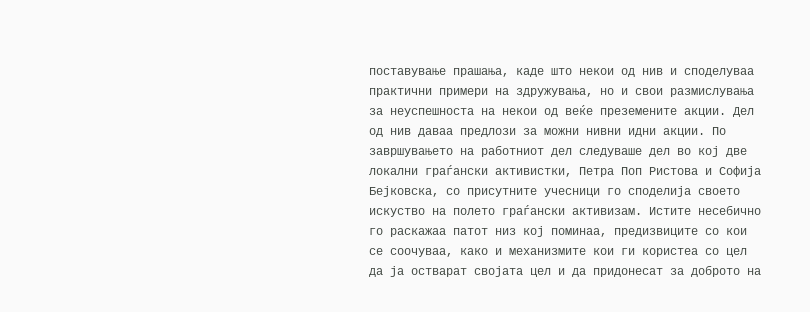поставување прашања, каде што некои од нив и споделуваа практични примери на здружувања, но и свои размислувања за неуспешноста на некои од веќе преземените акции. Дел од нив даваа предлози за можни нивни идни акции. По завршувањето на работниот дел следуваше дел во кој две локални граѓански активистки, Петра Поп Ристова и Софија Бејковска, со присутните учесници го споделија своето искуство на полето граѓански активизам. Истите несебично го раскажаа патот низ кој поминаа, предизвиците со кои се соочуваа, како и механизмите кои ги користеа со цел да ја остварат својата цел и да придонесат за доброто на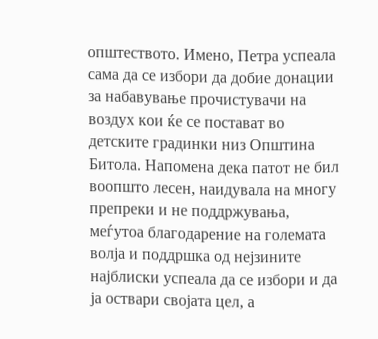општеството. Имено, Петра успеала сама да се избори да добие донации за набавување прочистувачи на воздух кои ќе се постават во детските градинки низ Општина Битола. Напомена дека патот не бил воопшто лесен, наидувала на многу препреки и не поддржувања, меѓутоа благодарение на големата волја и поддршка од нејзините најблиски успеала да се избори и да ја оствари својата цел, а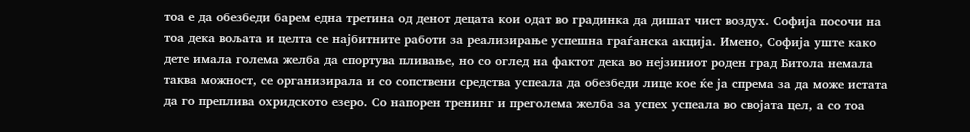тоа е да обезбеди барем една третина од денот децата кои одат во градинка да дишат чист воздух. Софија посочи на тоа дека вољата и целта се најбитните работи за реализирање успешна граѓанска акција. Имено, Софија уште како дете имала голема желба да спортува пливање, но со оглед на фактот дека во нејзиниот роден град Битола немала таква можност, се организирала и со сопствени средства успеала да обезбеди лице кое ќе ја спрема за да може истата да го преплива охридското езеро. Со напорен тренинг и преголема желба за успех успеала во својата цел, а со тоа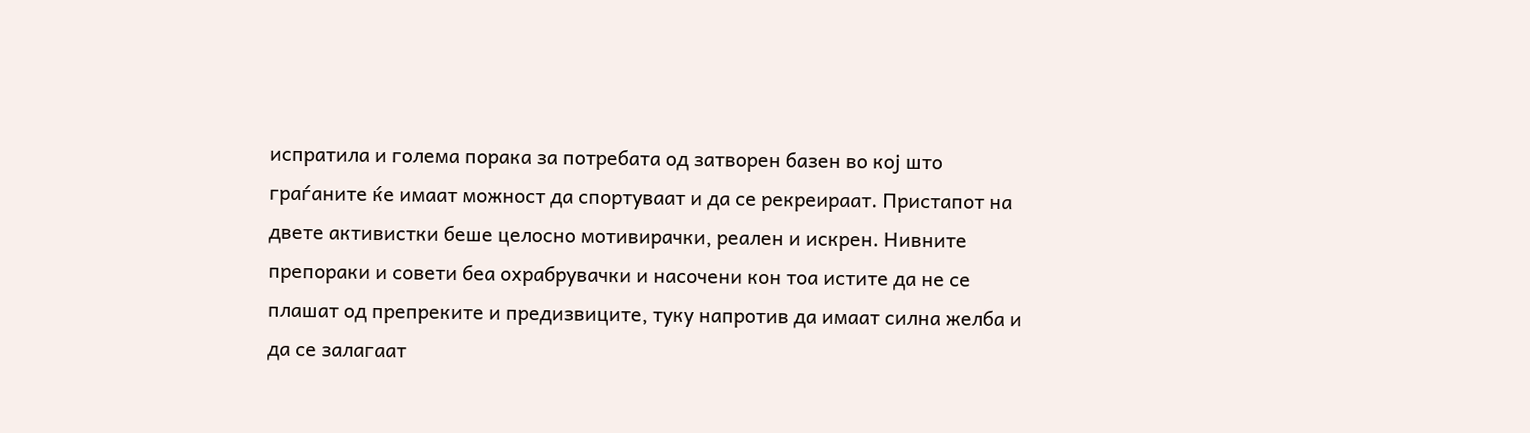испратила и голема порака за потребата од затворен базен во кој што граѓаните ќе имаат можност да спортуваат и да се рекреираат. Пристапот на двете активистки беше целосно мотивирачки, реален и искрен. Нивните препораки и совети беа охрабрувачки и насочени кон тоа истите да не се плашат од препреките и предизвиците, туку напротив да имаат силна желба и да се залагаат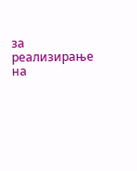за реализирање на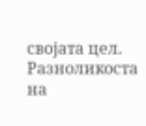својата цел.
Разноликоста на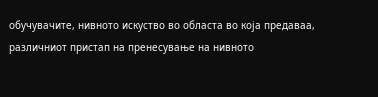обучувачите, нивното искуство во областа во која предаваа, различниот пристап на пренесување на нивното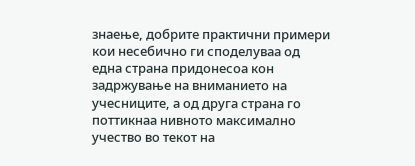знаење, добрите практични примери кои несебично ги споделуваа од една страна придонесоа кон задржување на вниманието на учесниците, а од друга страна го поттикнаа нивното максимално учество во текот на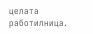целата работилница.